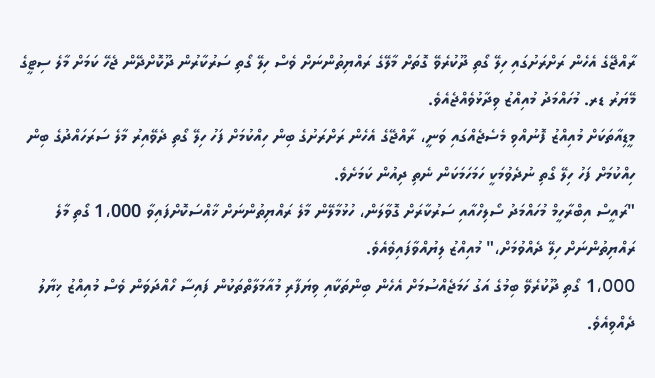ރާއްޖޭގެ އެހެން ރަށްރަށުގައި ހިލޭ ގޯތި ދޫކުރެވޭ ގޮތަށް މާލޭގެ ރައްޔިތުންނަށް ވެސް ހިލޭ ގޯތި ސަރުކާރުން ދޫކޮށްދޭން ޖެހޭ ކަމަށް މާލެ ސިޓީގެ މޭޔަރު ޑރ. މުހައްމަދު މުއިއްޒު ވިދާޅުވެއްޖެއެވެ.
މީޑިއާތަކަށް މުއިއްޒު ފޮނުއްވި މެސެޖެއްގައި ވަނީ، ރާއްޖޭގެ އެހެން ރަށްރަށުގެ ބިން ހިއްކުމަށް ފަހު ހިލޭ ގޯތި ދެވޭއިރު މާލެ ސަރަހައްދުގެ ބިން ހިއްކުމަށް ފަހު ހިލޭ ގޯތި ނުދެވުމަކީ ހަމަހަމަކަން ނެތި ދިއުން ކަމަށެވެ.
"ރައީސް އިބްރާހީމް މުހައްމަދު ސޯލިހްއާއި ސަރުކާރަށް ގޮވާލަން، ހުޅުމާލޭން މާލެ ރައްޔިތުންނަށް ޚާއްސަކޮށްފައިވާ 1،000 ގޯތި މާލެ ރައްޔިތުންނަށް ހިލޭ ދެއްވުމަށް،" މުއިއްޒު ލިޔުއްވާފައިވެއެވެ.
1،000 ގޯތި ދޫކުރެވޭ ބިމުގެ އަގު ހަމަޖެއްސުމަށް އެހެން ބިންތަކާއި ވިޔަފާރި މުއާމަލާތްތަކުން ފައިސާ ހޯއްދަވަން ވެސް މުއިއްޒު ޚިޔާލު ދެއްވިއެވެ.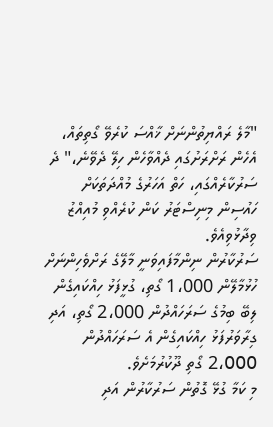"މާލެ ރައްޔިތުންނަށް ޚާއްސަ ކުރެވޭ ގޯތިތައް، އެހެން ރަށްރަށުގައި ދެއްވާހެން ހިލޭ ދެވޭނެ،" ދެ ސަރުކާރެއްގައި، ހަތް އަހަރުގެ މުއްދަތަކަށް ހައުސިން މިނިސްޓަރު ކަން ކުރެއްވި މުއިއްޒު ވިދާޅުވިއެވެ.
ސަރުކާރުން ނިންމާފައިވަނީ މާލޭގެ ރަށްވެހިންނަށް ހުޅުމާލޭން 1،000 ގޯތި، ގުޅީފަޅު ހިއްކައިގެން ލިބޭ ބިމުގެ ސަރަހައްދުން 2،000 ގޯތި، އަދި ގިރާވަރުފަޅު ހިއްކައިގެން އެ ސަރަހައްދުން 2،000 ގޯތި ދޫކުރުމަށެވެ.
މި ކަމާ ގުޅޭ ގޮތުން ސަރުކާރުން އަދި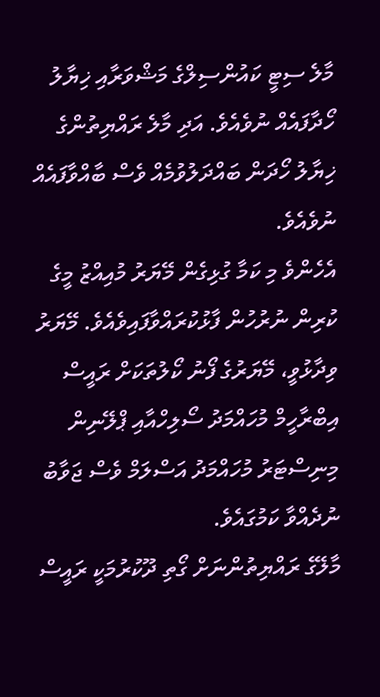މާލެ ސިޓީ ކައުންސިލްގެ މަޝްވަރާއި ޚިޔާލު ހޯދާފައެއް ނުވެއެވެ. އަދި މާލެ ރައްޔިތުންގެ ޚިޔާލު ހޯދަން ބައްދަލުވުމެއް ވެސް ބާއްވާފައެއް ނުވެއެވެ.
އެހެންވެ މި ކަމާ ގުޅިގެން މޭޔަރު މުއިއްޒު މީގެ ކުރިން ނުރުހުން ފާޅުކުރައްވާފައިވެއެވެ. މޭޔަރު ވިދާޅުވީ، މޭޔަރުގެ ފޯނު ކޯލުތަކަށް ރައީސް އިބްރާހީމް މުހައްމަދު ސޯލިހްއާއި ޕްލޭނިން މިނިސްޓަރު މުހައްމަދު އަސްލަމް ވެސް ޖަވާބު ނުދެއްވާ ކަމުގައެވެ.
މާލޭގެ ރައްޔިތުންނަށް ގޯތި ދޫކުރުމަކީ ރައީސް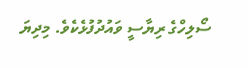ސޯލިހްގެ ރިޔާސީ ވައުދުފުޅެކެވެ. މިދިޔަ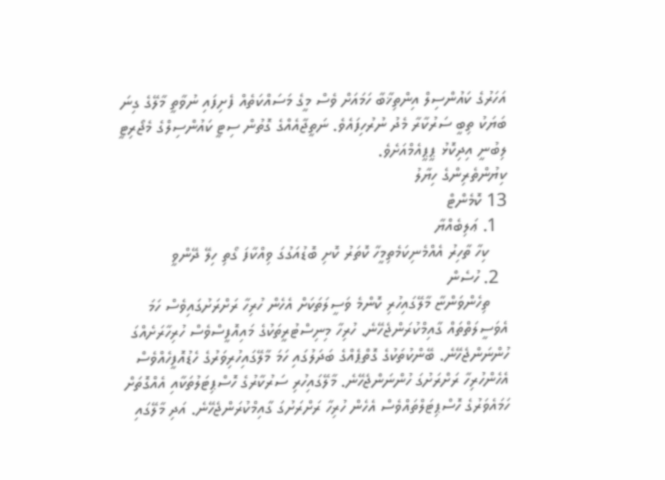އަހަރުގެ ކައުންސިލް އިންތިޚާބާ ހަމައަށް ވެސް މީގެ މަސައްކަތެއް ފެށިފައި ނުވާތީ މާލޭގެ ގިނަ ބަޔަކު ތިބީ ސަރުކާރާ މެދު ނުރުހިފައެވެ. ނަތީޖާއެއްގެ ގޮތުން ސިޓީ ކައުންސިލްގެ މެޖޯރިޓީ ލިބުނީ އިދިކޮޅު ޕީޕީއެމްއަށެވެ.
ކިޔުންތެރިންގެ ހިޔާލު
13 ކޮމެންޓް
  1. ޢަލިބެއްޔާ
    ކިހާ ތާހިރު އެއްމެނިކަމެތިމީހާ ކޮތަރު ކޮށި ބޮޑުއަގުގަ ވިއްކާފަ ގޯތި ހިލޭ ދޭންވީ
  2. ހުސެން
    ތިހެންވަންޏާ މާލޭގައިހުރި ކޮންމެ ވަސީލަތަކަށް އެހެން ހުރިހާ ރަށްރަށުގައިވެސް ހަމަ އެވަސީލަތްތައް ގާއިމްކުރަންޖެހޭނެ. ހުރިހާ މިނިސްޓުރީތަކުގެ މައިއޮފީސްވެސް ހުރިހާރަށެއްގަ ހުންނަންޖެހޭނެ. ބޭންކުތަކުގެ ގޮތްޕެއްގެ ބަދަލުގައި ހަމަ މާލޭގައިހުރިވަރުގެ ހެޑުއޮފީހެއްވެސް އެހެންހުރިހާ ރަށްރަށުގަ ހުންނަންޖެހޭނެ. މާލޭގައިހުރި ސަރުކާރުގެ ހޮސްޕިޓަލުތަކާއި އެއްގޮތަށް ހަމައެވަރުގެ ހޮސްޕިޓަލްތައްވެސް އެހެން ހުރިހާ ރަށްރަށުގަ ގާއިމްކުރަންޖެހޭނެ. އަދި މާލޭގައި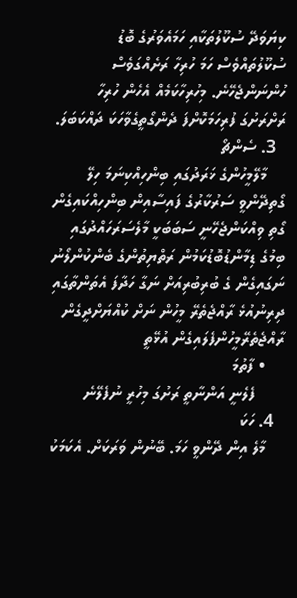ކިޔަވަދޭ ސުކޫލުތަކާއި ހަމައެވަރުގެ ބޮޑު ސުކޫލުތައްވެސް ހަމަ ހުރިހާ ރަށެއްގަވެސް ހުންނަންޖެހޭނެ. މިހުރިހާކަމެއް އެހެން ހުރިހާ ރަށްރަށުގަ ފުރިހަމަކޮށްފަ ދެންގޯތީގެވާހަކަ ދައްކަބަލަ.
  3. ސެންޗޯ
    މާލޭމީހުންގެ ޚަރަދުގައި ބިންހިއްކިނަމަ ހިލޭ ގޯތިދޭންވީ ސަރުކާރުގެ ފައިސާއިން ބިންހިއްކައިގެން ގޯތި ވިއްކަންޖެހޭނީ ސަބަބަކީ މާލެސަރަހައްދުގައި ބިމުގެ ޑިމާންޑުބޮޑުކަމުން ރަތްޔިތުންގެ ބެންކުންލޯނު ނަގައިގެން ގެ ބުރިބުރިއަށް ނަގާ ހަދާފަ އެތަންތާގައި ދިރިނުއުޅެ ރާއްޖެތެރޭ މީހުން ނަށް ކުއްޔަށްދީގެން ރާއްޖެތެރޭމީހުންފެލައިގެން އުޅޭތީ
    • ފާތުމަ
      ފެލެނީ އަންނާތީ ރަށުގަ މިހުރީ ނުފެލޭނެ
  4. ހަކަ
    މާލެ އިން ދޭންވީ ހަމަ. ބޭނުން ވަރަކަށް. އެކަމަކު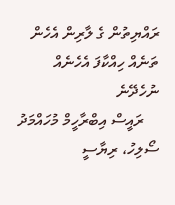ރައްޔިތުން ގެ ލާރިން އެހެން ތަނެއް ހިއްކާފަ އެހެނެއް ނުހެދޭނެ
    ރައީސް އިބްރާހީމް މުހައްމަދު ސޯލިހު، ރިޔާސީ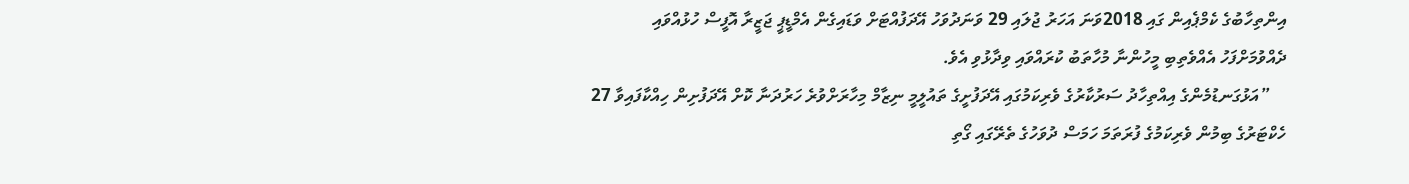އިންތިހާބުގެ ކެމްޕެއިން ގައި 2018ވަނަ އަހަރު ޖުލައި 29 ވަނަދުވަހު އޭދަފުއްޓަށް ވަޑައިގެން އެމްޑީޕީ ޖަޒީރާ އޮފީސް ހުޅުއްވައި ދެއްވުމަށްފަހު އެއްވެތިބި މީހުންނާ މުހާތަބު ކުރައްވައި ވިދާޅުވި އެވެ.
    ”އަޅުގަނޑުމެންގެ އިއްތިހާދު ސަރުކާރުގެ ވެރިކަމުގައި އޭދަފުށީގެ ތައުލީމީ ނިޒާމް މިހާރަށްވުރެ ހަރުދަނާ ކޮށް އޭދަފުށިން ހިއްކާފައިވާ 27 ހެކްޓަރުގެ ބިމުން ވެރިކަމުގެ ފުރަތަމަ ހަމަސް ދުވަހުގެ ތެރޭގައި ގޯތި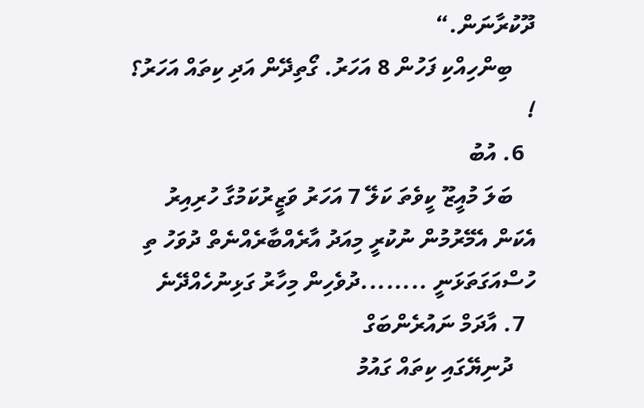ދޫކުރާނަން.“
    ބިންހިއްކި ފަހުން 8 އަހަރު. ގޯތިދޭން އަދި ކިތައް އަހަރު؟ !
  6. އުބު
    ބަލަ މުއީޒޫ ކީވެތަ ކަލޭ 7 އަހަރު ވަޒީރުކަމުގާ ހުރިއިރު އެކަން އެމޭރުމުން ނުކުރީ މިއަދު އާރެއްބާރެއްނެތް ދުވަހު ތި ހުސްއަގަތަޅަނީ ........ދުވެހިން މިހާރު ގަޅިނުހެއްދޭނެ
  7. އާދަމް ނައުރެންބަގް
    ދުނިޔޭގައި ކިތައް ގައުމު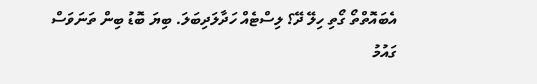އެބައޮތްތޯ ގޯތި ހިލޭ ދޭ؟ ލިސްޓެއް ހަދާލަދިބަލަ. ބިޔަ ބޮޑު ބިން ތަނަވަސް ގައުމު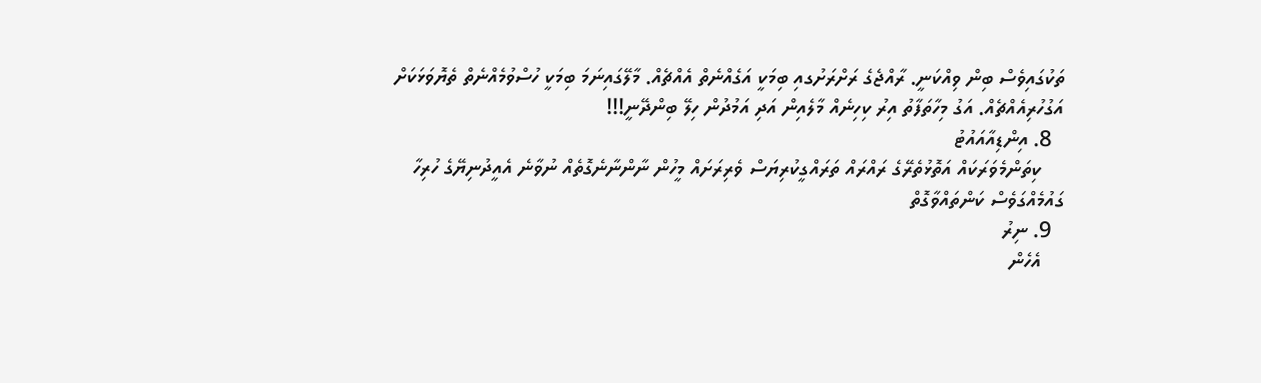ތަކުގައިވެސް ބިން ވިއްކަނީ. ރާއްޖެގެ ރަށްރަށުގއި ބިމަކީ އަގެއްނެތް އެއްޗެއް. މާލޭގައިނަމަ ބިމަކީ ހުސްވުމެއްނެތް ތެޔޮވަޅަކަށް އަގުހުރިއެއްޗެއް. އަގު މިހާތަފާތު އިރު ކިހިނެއް މާލެއިން އަދި އަމުދުން ހިލޭ ބިންދޭނީ!!!
  8. އިންޑިއާއައުޓު
    ކިތަންމެވަރަކައް އަތޮޅުތެރޭގެ ރައްރައް ތަރައްގީކުރިޔަސް ވެރިރަށައް މީހުން ނާންނާނެގޮތެއް ނުވާނެ އެއީދުނިޔޭގެ ހުރިހާ ގައުމެއްގަވެސް ކަންތައްވާގޮތް
  9. ނިރު
    އެހެން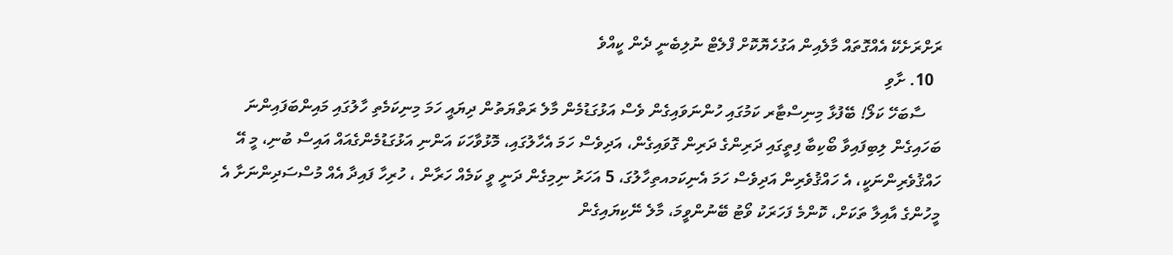ރަށްރަށެކޭ އެއްގޮތައް މާލެއިން އަގުހެޔޮކޮށް ފްލެޓް ނުލިބެނީ ދެން ކީއްވެ
  10. ށާވި
    ސާބަހޭ ކަލޯ! ބޭފުޅާ މިނިސްޓާރ ކަމުގައި ހުންނަވައިގެން ވެސް އަޅުގަޑުމެން މާލެ ރަތްޔަތުން ދިޔައީ ހަމަ މިނިކަމެތި ހާލުގައި މައިންބަފައިންނަ ބަހައިގެން ލިބިފައިވާ ބޯކިބާ ފިތީގައި ދަރިންގެ ދަރިން ގޮވައިގެން، އަދިވެސް ހަމަ އެހާލުގައި، މޮޅުވާހަކަ އަންނި އަޅުގަޑުމެންގެއައް އައިސް ބުނި، މީ އޭ ހައްޤުވެރިންނަކީ، އެ ހައްޤުވެރިން އަދިވެސް ހަމަ އެނިކަމއތިހާލުގަ، 5 އަހަރު ނިމިގެން ދަނީ ވީ ކަމެއް ހަރާން ، ހުރިހާ ފައިދާ އެއް މުސްސަދިންނަށާ އެ މީހުންގެ އާއިލާ ތަކަށް، ކޮންމެ ފަހަރަކު ވޯޓު ބޭނުންވީމަ، މާލެ ނޭކިޔައިގެން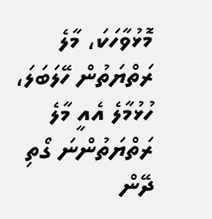މޮޅުވާހަކަ، މާލެ ރަތްޔަތުން ހޭލަބަލަ، ހުޅުމާލެ އެއީ މާލެ ރަތްޔަތުންނަ ގޯތި ދޭން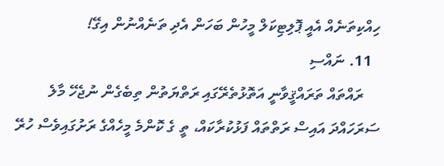ހިއްކިތަނެއް އެއީ ޕޮލިޓިކަލް މީހުން ބަހަން އެދި ތަނެއްނުން އިގޭ!
  11. ނައްސި
    ރައްތައް ތަރައްޤީވާނީ އަތޮޅުތެރޭގައި ރަތްޔަތުން ތިބެގެން ނުޖެހޭ މާލެ ސަރަހައްދަ އައިސް ރަތްތައް ފަޅުކުރާކައް، ތީ ގެ ކޮންމެ މީހެއްގެ ރަށުގައިވެސް ހުރޭ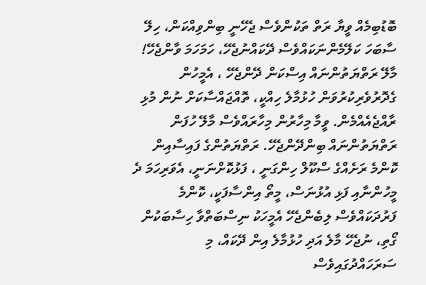ބޮޑުބިމެއް ވީޔާ ރަތް ތަކުންވެސް ޖެހޭނީ ބިންވިއްކަން، ހިލޭ ސާބަހަ ކަލޭމެންނަކައްވެސް ދޭކައްނުޖެހޭ، ހަމަހަމަ ވާންޖެހޭ! މާލޭ ރަތްޔަތުންނައް އިސްކަން ދޭންޖެހޭ ، އެމީހުން ގެދޮރުވެރިކުރުވަން ހުޅުމާލެ ހިއްކީ، ތޮއްޖައްސާކަށް ނުން މުޅި ރާއްޖެއެއްމެން. ވީމާ މިހާރުން މިހާރައްވެސް މާލޭ ހުފަން ރަތްޔަތުންނައް ބިންދޭންޖެހޭ. ރަތްޔަތުންގެ ފައިސާއިން ކޮންމެ ރަށެއްގެ ސްކޫލް ހިންގަނީ ، ފަޅުކޮށްނަނީ، އެވަރިހަމަ ދެ މީހުންނާއި ފަޅި އުޅުނަސް، މީތޯ އިންސާފަކީ، ކޮންމެ ފަރުދަކައްވެސް ލިބެންޖެހޭ އެމީހަކު ނިސްބަތްވާ ހިސާބަކުން ގޯތި، ނުޖެހޭ މާލެ އަދި ހުޅުމާލެ އިން ދޭކައް، މި ސަރަހައްދުގައިވެސް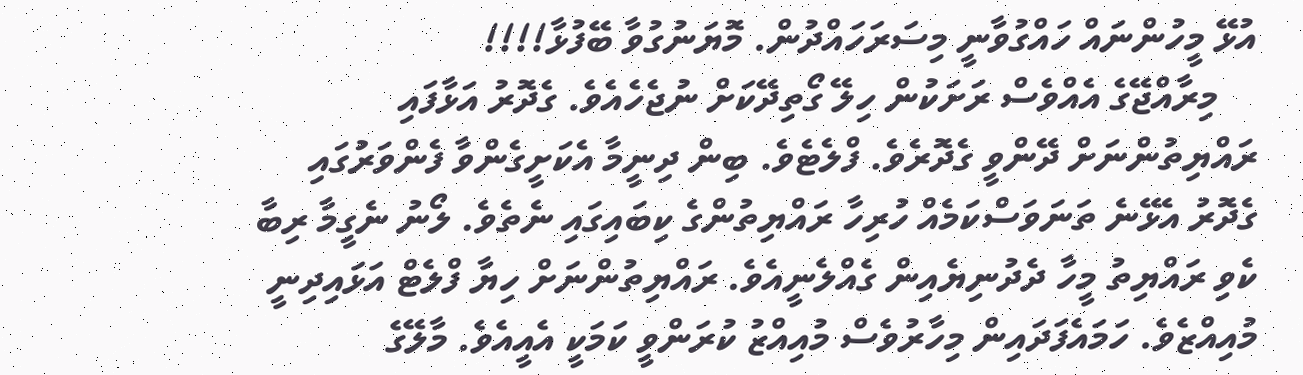އުޅޭ މީހުންނައް ހައްގުވާނީ މިސަރަހައްދުން. މޮޔަނުގުވާ ބޭފުޅާ!!!!
    މިރާއްޖޭގެ އެއްވެސް ރަށަކުން ހިލޭ ގޯތިދޭކަށް ނުޖެހެއެވެ. ގެދޮރު އަޅާފައި ރައްޔިތުންނަށް ދޭންވީ ގެދޮރެވެ. ފްލެޓެވެ. ބިން ދިނީމާ އެކަށީގެންވާ ފެންވަރުގައި ގެދޮރު އެޅޭނެ ތަނަވަސްކަމެއް ހުރިހާ ރައްޔިތުންގެ ކިބައިގައި ނެތެވެ. ލޯނު ނެގީމާ ރިބާ ކެވި ރައްޔިތު މީހާ ދެދުނިޔެއިން ގެއްލެނީއެވެ. ރައްޔިތުންނަށް ހިޔާ ފްލެޓް އަޅައިދިނީ މުއިއްޒެވެ. ހަމައެފަދައިން މިހާރުވެސް މުއިއްޒު ކުރަންވީ ކަމަކީ އެއީއެވެ. މާލޭގެ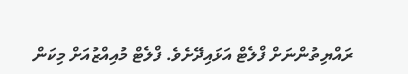ރައްޔިތުންނަށް ފްލެޓް އަޅައިދޭށެވެ. ފްލެޓް މުއިއްޒުއަށް މިކަން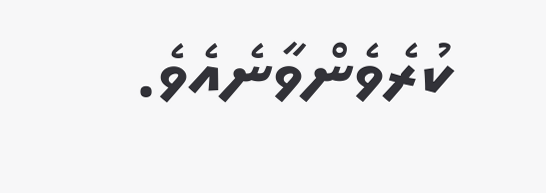ކުރެވެންވާނެއެވެ.